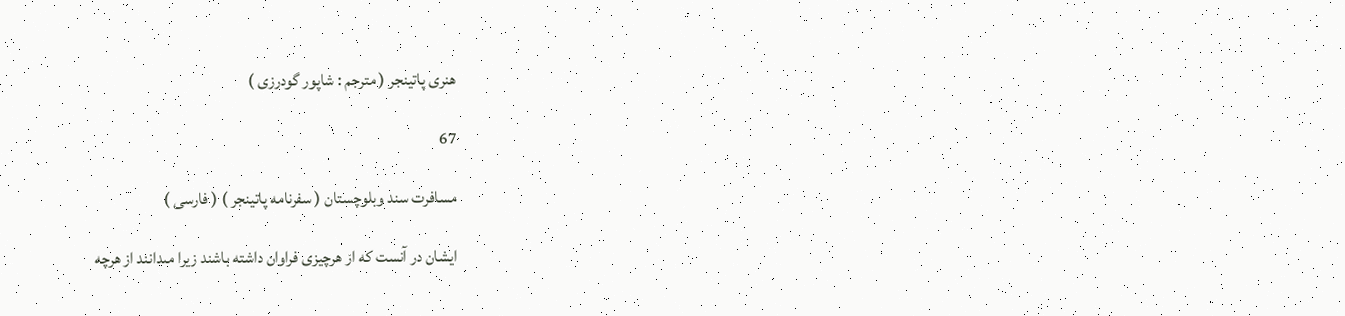هنرى پاتينجر ( مترجم : شاپور گودرزى )

67

مسافرت سند وبلوچستان ( سفرنامه پاتينجر ) ( فارسى )

ايشان در آنست كه از هرچيزى فراوان داشته باشند زيرا مىدانند از هرچه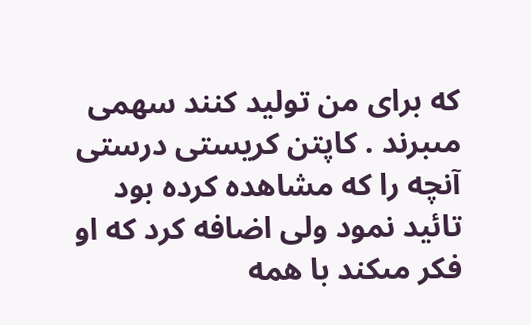كه براى من توليد كنند سهمى مىبرند . كاپتن كريستى درستى آنچه را كه مشاهده كرده بود تائيد نمود ولى اضافه كرد كه او فكر مىكند با همه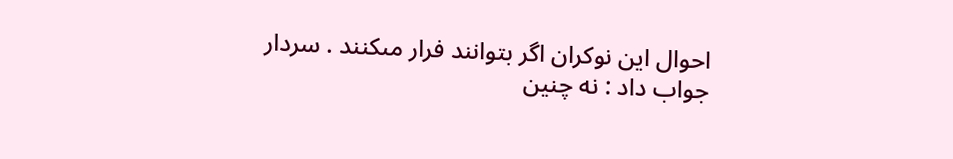احوال اين نوكران اگر بتوانند فرار مىكنند . سردار جواب داد : نه چنين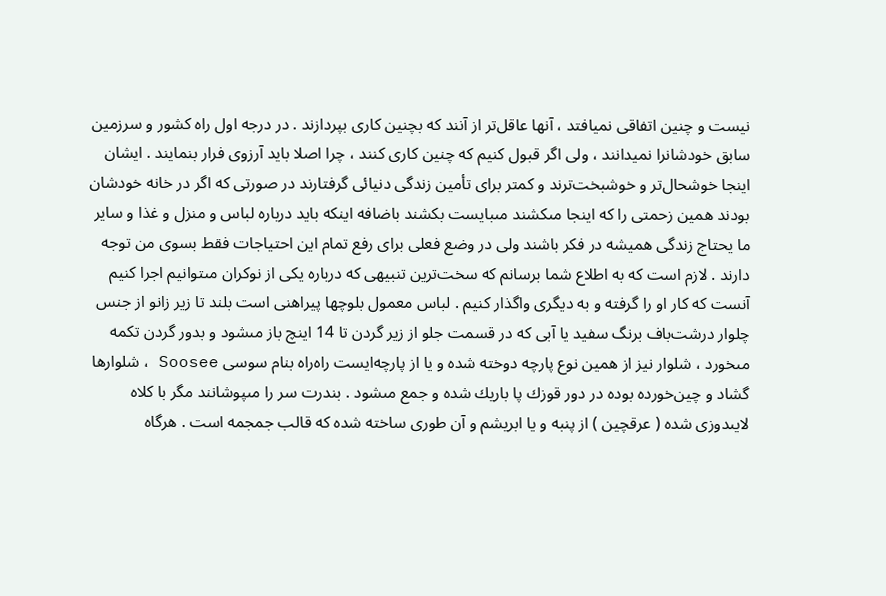نيست و چنين اتفاقى نميافتد ، آنها عاقل‌تر از آنند كه بچنين كارى بپردازند . در درجه اول راه كشور و سرزمين سابق خودشانرا نميدانند ، ولى اگر قبول كنيم كه چنين كارى كنند ، چرا اصلا بايد آرزوى فرار بنمايند . ايشان اينجا خوشحال‌تر و خوشبخت‌ترند و كمتر براى تأمين زندگى دنيائى گرفتارند در صورتى كه اگر در خانه خودشان بودند همين زحمتى را كه اينجا مىكشند مىبايست بكشند باضافه اينكه بايد درباره لباس و منزل و غذا و ساير ما يحتاج زندگى هميشه در فكر باشند ولى در وضع فعلى براى رفع تمام اين احتياجات فقط بسوى من توجه دارند . لازم است كه به اطلاع شما برسانم كه سخت‌ترين تنبيهى كه درباره يكى از نوكران مىتوانيم اجرا كنيم آنست كه كار او را گرفته و به ديگرى واگذار كنيم . لباس معمول بلوچها پيراهنى است بلند تا زير زانو از جنس چلوار درشت‌باف برنگ سفيد يا آبى كه در قسمت جلو از زير گردن تا 14 اينچ باز مىشود و بدور گردن تكمه مىخورد ، شلوار نيز از همين نوع پارچه دوخته شده و يا از پارچه‌ايست راه‌راه بنام سوسى Soosee ، شلوارها گشاد و چين‌خورده بوده در دور قوزك پا باريك شده و جمع مىشود . بندرت سر را مىپوشانند مگر با كلاه لايىدوزى شده ( عرقچين ) از پنبه و يا ابريشم و آن طورى ساخته شده كه قالب جمجمه است . هرگاه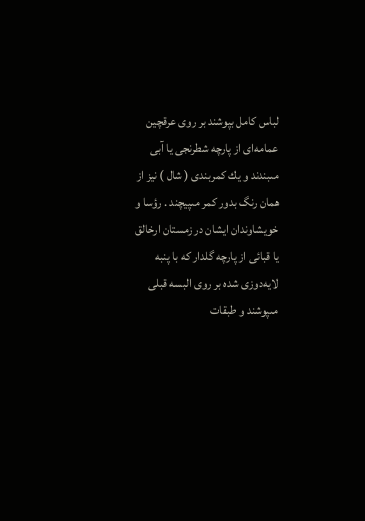لباس كامل بپوشند بر روى عرقچين عمامه‌اى از پارچه شطرنجى يا آبى مىبندند و يك كمربندى ( شال ) نيز از همان رنگ بدور كمر مىپيچند . رؤسا و خويشاوندان ايشان در زمستان ارخالق يا قبائى از پارچه گلدار كه با پنبه لايه‌دوزى شده بر روى البسه قبلى مىپوشند و طبقات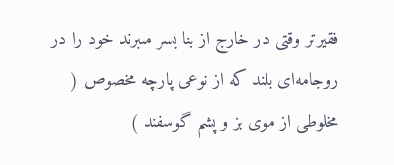فقيرتر وقتى در خارج از بنا بسر مىبرند خود را در روجامه‌اى بلند كه از نوعى پارچه مخصوص ( مخلوطى از موى بز و پشم گوسفند )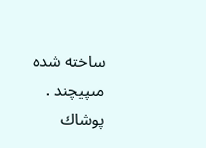ساخته شده مىپيچند . پوشاك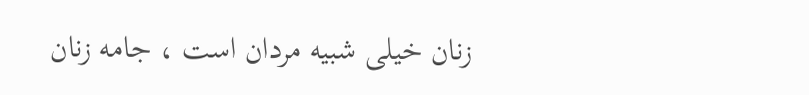زنان خيلى شبيه مردان است ، جامه زنان